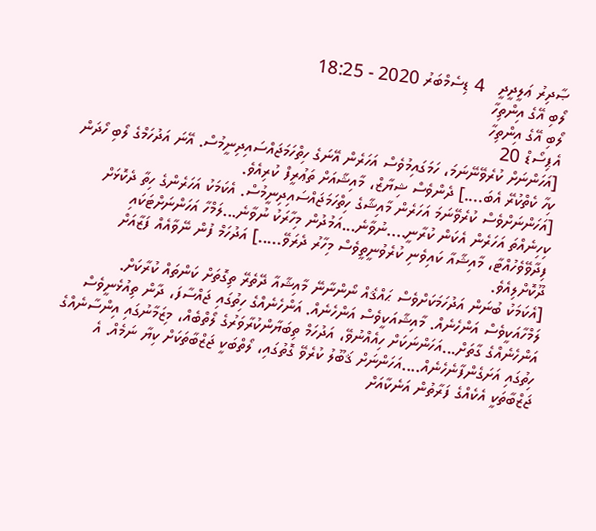ޞާދިރު ޢަލީދީދީ   4 ޑިސެމްބަރު 2020 - 18:25
ލޯބި އޭގެ އިންތިހާ
ލޯބި އޭގެ އިންތިހާ
އެޕިސޯޑް 20
[އަހަންނަށް ކުރެވޭނޭނަމަ، ހަމަގައިމުވެސް އަހަރެން އޭނަގެ ހިތްހަމަޖައްސައިދިނީމުސް. އޭނަ އަދުހަމްގެ ލޯބި ހޯދަން ކިހާ ކެތްކުރޭ އެބަ....] ދެންވެސް ޝިޔާޒް، މާއިޝާއަށް ތަޢުރީފް ކުރިއެވެ.
[އަހަންނަށްވެސް ކުރެވޭނަމަ އަހަރެން މާއިޝާގެ ހިތްހަމަޖައްސައިދިނީމުސް. އެކަމަކު އަހަރެންގެ ހިތާ ދެކޮޅަށް ކިހިނެއްތަ އަހަރެން އެކަން ކުރާނީ....ނުވާނެ...އަމުދުން މިހާރަކު ނުވާނެ...ލަމްހާ އަހަންނަށްޓަކައި ފިދާވޭވެހުއްޓާ، މާއިޝާއާ ކައިވެނި ކުރެވުނީތީވެސް މިހާރު ދެރަވޭ.....] އަދުހަމް ފުން ނޭވާއެއް ފަޒާއަށް ދޫކޮށްލިއެވެ.
[އެކަމަކު ބުނަން އަދުހަމަކަށްވެސް ޙައްޤެއް ނޯންނާނޭ މާއިޝާއާ ދޭތެރޭ ތިގޮތަށް ކަންތައް ކުރާކަށް. ލަމްހާއަކީވެސް އަންހެނެއް. މާއިޝާއަކީވެސް އަންހެނެއް. އަންހެނެއްގެ ހިތުގައި ޖައްސާފަ، ދާން ތިއުޅެނީވެސް އަންހެނެއްގެ ގާތަށް...އަހަންނަކަށް ހިއެއްނުވޭ، އަދުހަމް ތިބަޔާންކުރާވަރުގެ ލޯތްބެއް، މިޒަމާނުގައި އިންސާނެއްގެ ހިތުގައި އަށަގެންފާނެހެނެއް....އަހަންނަށް ޤަބޫލު ކުރެވޭ ގޮތުގައި، ލޯތްބަކީ ޖަޒްބާތަކަށް ކިޔާ ނަމެއް. އެ ޖަޒްބާތަކީ އެކެއްގެ ފަރާތުން އަނެކާއަށް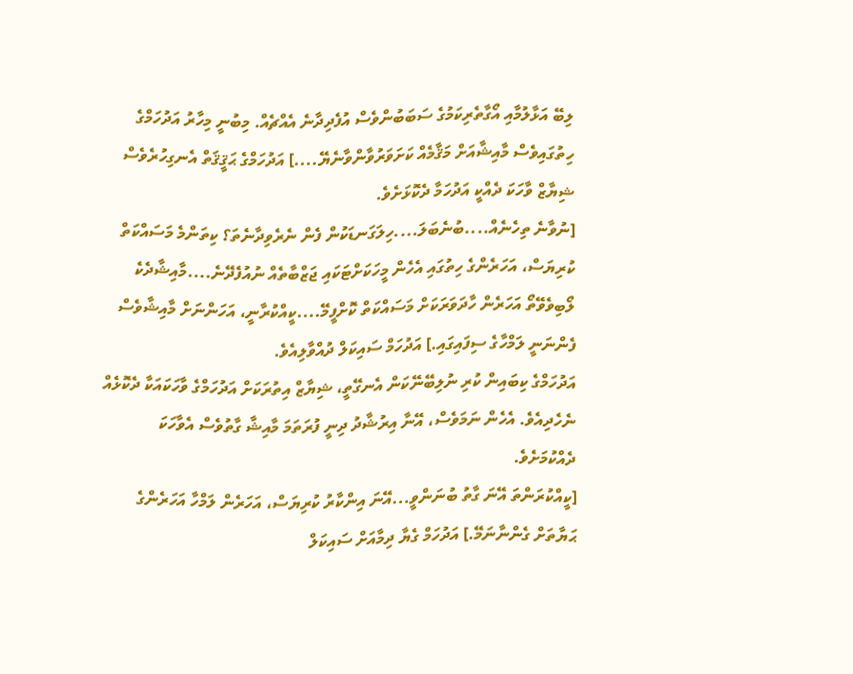ލިބޭ އަޅާލުމާއި އޯގާތެރިކަމުގެ ސަބަބުންވެސް އުފެދިދާނެ އެއްޗެއް. މިބުނީ މިހާރު އަދުހަމްގެ ހިތުގައިވެސް މާއިޝާއަށް މަޤާމެއް ކަށަވަރުވާންވާނެޔޭ....] އަދުހަމްގެ ޙަޤީޤަތް އެނގިހުރެވެސް ޝިޔާޒް ވާހަކަ ދެއްކީ އަދުހަމާ ދެކޮޅަށެވެ.
[ނުވާނެ ތިހެނެއް....ބުނެބަލަ....ހިލަގަނޑަކުން ފެން ނެރެވިދާނެތަ؟ ކިތަންމެ މަސައްކަތް ކުރިޔަސް، އަހަރެންގެ ހިތުގައި އެހެން މީހަކަށްޓަކައި ޖަޒްބާތެއް ނުއުފެދޭނެ....މާއިޝާދެކެ ލޯބިވެވޭތޯ އަހަރެން ހާދަވަރަކަށް މަސައްކަތް ކޮށްފީމޭ....ކީއްކުރާނީ، އަހަންނަށް މާއިޝާވެސް ފެންނަނީ ލަމްހާގެ ސިފައިގައި.] އަދުހަމް ސައިކަލް ދުއްވާލިއެވެ.
އަދުހަމްގެ ކިބައިން ކުރި ނުލިބޭނޭކަން އެނގޭތީ، ޝިޔާޒް އިތުރަކަށް އަދުހަމްގެ ވާހަކައަކާ ދެކޮޅެއް ނެހެދިއެވެ. އެހެން ނަމަވެސް، އޭނާ އިރުޝާދު ދިނީ ފުރަތަމަ މާއިޝާ ގާތުވެސް އެވާހަކަ ދެއްކުމަށެވެ.
[ކީއްކުރަންތަ އޭނަ ގާތު ބުނަންވީ...އޭނަ އިންކާރު ކުރިޔަސް، އަހަރެން ލަމްހާ އަހަރެންގެ ޙަޔާތަށް ގެންނާނަމޭ.] އަދުހަމް ގެޔާ ދިމާއަށް ސައިކަލް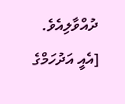ދުއްވާލިއެވެ.
[އެއީ އަދުހަމްގެ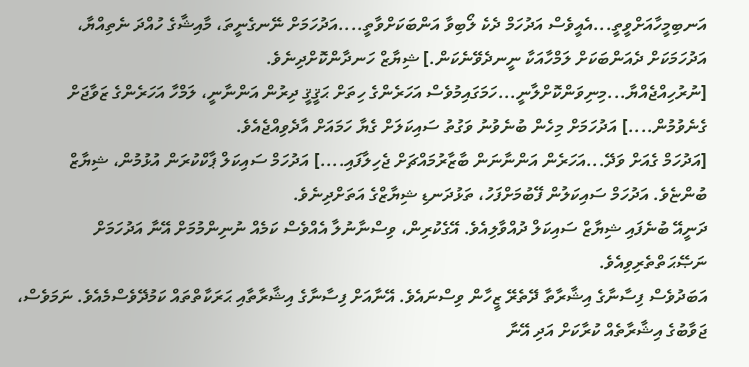އަނބިމީހާއަށްވީތީ...އެއީވެސް އަދުހަމް ދެކެ ލޯބިވާ އަންބަކަށްވާތީ....އަދުހަމަށް ނޭނގެނީތަ، މާއިޝާގެ ހުއްދަ ނެތިއްޔާ، އަދުހަމަކަށް ދެއަންބަކަށް ލަމްހާއަކާ ނީނދެވޭނެކަން.] ޝިޔާޒް ހަނދާންކޮށްދިނެވެ.
[ނުރުހިއްޖެއްޔާ...މިނިވަންކޮށްލާނީ...ހަމަގައިމުވެސް އަހަރެންގެ ހިތަށް ޙަޤީޤީ ދިރުން އަންނާނީ، ލަމްހާ އަހަރެންގެ ޒަވާޖަށް ގެނެވުމުން....] އަދުހަމަށް މިހެން ބުނެވުނު ވަގުތު ސައިކަލަށް ގެޔާ ހަމައަށް އާދެވިއްޖެއެވެ.
[އަދުހަމް ގެއަށް ވަދޭ...އަހަރެން އަންނާނަން ބާޒާރުމައްޗަށް ޖެހިލާފައި....] އަދުހަމް ސައިކަލް ޕާކްކުރަން އުޅުމުން، ޝިޔާޒް ބުންޏެވެ. އަދުހަމް ސައިކަލުން ފޭބުމަށްފަހު، ތަޅުދަނޑި ޝިޔާޒްގެ އަތަށްދިނެވެ.
ދަނީއޭ ބުނެފައި ޝިޔާޒް ސައިކަލް ދުއްވާލިއެވެ. އޭގެކުރިން، ވިސްނާނުލާ އެއްވެސް ކަމެއް ނުނިންމުމަށް އޭނާ އަދުހަމަށް ނަޞޭޙަތްތެރިވިއެވެ.
އަބަދުވެސް ފިސާނާގެ އިޝާރާތާ ދޭތެރޭ ޒީހާން ވިސްނައެވެ. އޭނާއަށް ފިސާނާގެ އިޝާރާތާއި ޙަރަކާތްތައް ކަމުދޭވެސްމެއެވެ. ނަމަވެސް، ޖަވާބުގެ އިޝާރާތެއް ކުރާކަށް އަދި އޭނާ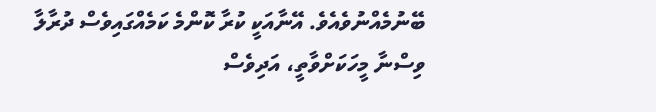ބޭނުމެއްނުވެއެވެ. އޭނާއަކީ ކުރާ ކޮންމެ ކަމެއްގައިވެސް ދުރާލާ ވިސްނާ މީހަކަށްވާތީ، އަދިވެސް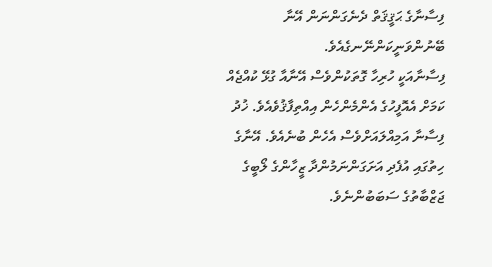ފިސާނާގެ ޙަޤީޤަތް ދެނެގަންނަން އޭނާ ބޭނުންވަނީކަންނޭނގެއެވެ.
ފިސާނާއަކީ ހުރިހާ ގޮތަކުންވެސް އޭނާއާ ގުޅޭ ކުއްޖެއް ކަމަށް އެއޮފީހުގެ އެންމެންހެން އިއްތިފާޤުވެއެވެ. ޚުދު ފިސާނާ އަމިއްލައަށްވެސް އެހެން ބުނެއެވެ. އޭނާގެ ހިތުގައި އުފެދި އަށަގަންނަމުންދާ ޒީހާންގެ ލޯބީގެ ޖަޒްބާތުގެ ސަބަބުންނެވެ.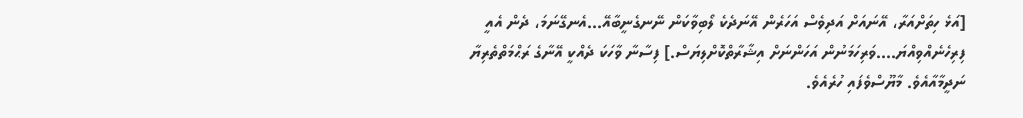[އަޅެ ހިތަށްއަރާ، އޭނައަށް އަދިވެސް އަހަރެން އޭނަދެކެ ލޯބިވާކަން ނޭނގެނީބާއޭ...އެނގޭނަމަ، ދެން އެއީ ފިރިހެނެއްވިއްޔަ....ވަރިހަމަނުން އަހަންނަށް އިޝާރާތްކޮށްލިޔަސް.] ފިސާނާ ވާހަކަ ދެއްކީ އޭނާގެ ރަޙްމަތްތެރިޔާ ނަދީމާއާއެވެ. މާޔޫސްވެފައި ހުރެއެވެ.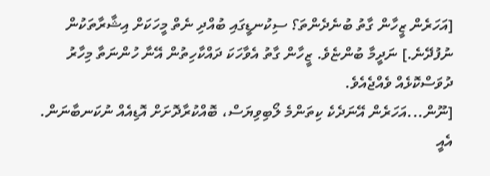[އަހަރެން ޒީހާން ގާތު ބުނެދެންތަ؟ ސިކުނޑީގައި ބުއްދި ނެތް މީހަކަށް އިޝާރާތަކުން ނުފުދޭނެ.] ނަދީމާ ބުންޏެވެ. ޒީހާން ގާތު އެވާހަކަ ދައްކާހިތުން އޭނާ ހުންނަތާ މިހާރު ދުވަސްކޮޅެއް ވެއްޖެއެވެ.
[ނޫން...އަހަރެން އޭނަދެކެ ކިތަންމެ ލޯބިވިޔަސް، ބޮއްކުރާދޮށަށް އޮޑިއެއް ނުކަނބާނަން. އެއީ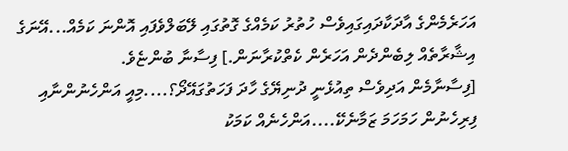އަހަރެމެންގެ އާދަކާދައިގައިވެސް ހުތުރު ކަމެއްގެ ގޮތުގައި ލޭބަލްވެފައި އޮންނަ ކަމެއް...އޭނަގެ އިޝާރާތެއް ލިބެންދެން އަހަރެން ކެތްކުރާނަން.] ފިސާނާ ބުންޏެވެ.
[ފިސާނާމެން އަދިވެސް ތިއުޅެނީ ދުނިޔޭގެ ހާދަ ފަހަތުގައޭދޯ؟....މިއީ އަންހެނުންނާއި ފިރިހެނުން ހަމަހަމަ ޒަމާނެކޭ....އަންހެނެއް ކަމަކު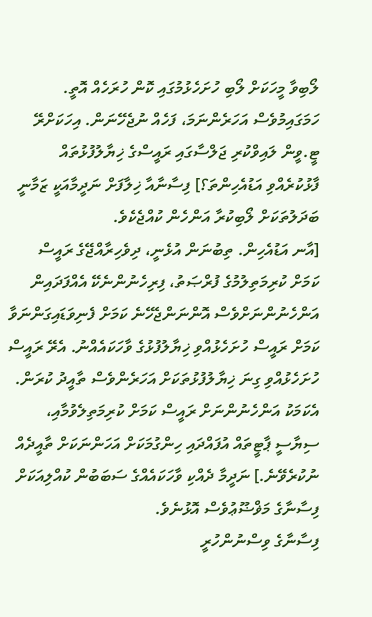ލޯބިވާ މީހަކަށް ލޯބި ހުށަހެޅުމުގައި ކޮން ހުރަހެއް އޮތީ. ހަމަގައިމުވެސް އަހަރެންނަމަ، ފަހެއް ނުޖެހޭނަން. އިހަކަށްރޭ ޓީ.ވީން ލައިވްކުރި ޖަލްސާގައި ރައީސްގެ ޚިޔާލުފުޅުތައް ފާޅުކުރެއްވި އަޑުއެހިންތަ؟] ފިސާނާއާ ޚިލާފަށް ނަދީމާއަކީ ޒަމާނީ ބަދަލުތަކަށް ލޯބިކުރާ އަންހެން ކުއްޖެކެވެ.
[އާނ އަޑުއެހިން. ތިބުނަން އުޅެނީ، ދިވެހިރާއްޖޭގެ ރައީސް ކަމަށް ކުރިމަތިލުމުގެ ފުރްޞަތު، ފިރިހެނުންނެކޭ އެއްފަދައިން އަންހެނުންނަށްވެސް އޮންނަންޖެހޭނެ ކަމަށް ފެނިވަޑައިގަންނަވާ ކަމަށް ރައީސް ހުށަހެޅުއްވި ޚިޔާލުފުޅުގެ ވާހަކައެއްނު. އެރޭ ރައީސް ހުށަހެޅުއްވި ގިނަ ޚިޔާލުފުޅުތަކަށް އަހަރެންވެސް ތާއީދު ކުރަން. އެކަމަކު އަންހެނުންނަށް ރައީސް ކަމަށް ކުރިމަތިލެވުމާއި، ސިޔާސީ ޕާޓީތައް އުފައްދައި ހިންގުމަކަށް އަހަންނަކަށް ތާއީދެއް ނުކުރެވޭނެ.] ނަދީމާ ދެއްކި ވާހަކައެއްގެ ސަބަބުން ކުއްލިއަކަށް ފިސާނާގެ މަޥްޟޫޢުވެސް އޮޅުނެވެ.
ފިސާނާގެ ވިސްނުންހުރީ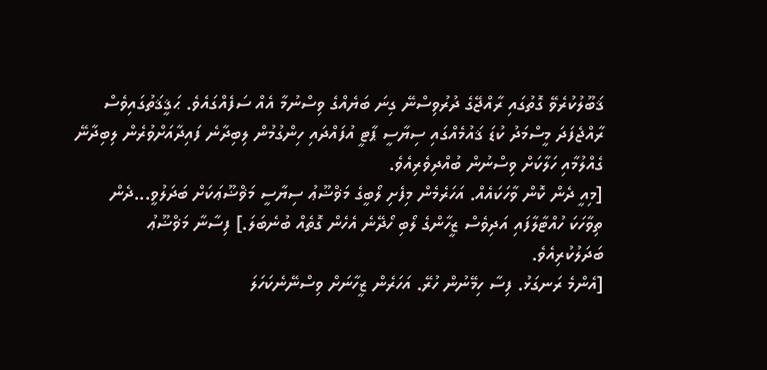ޤަބޫލުކުރެވޭ ގޮތުގައި ރާއްޖޭގެ ދުރުވިސްނޭ ގިނަ ބަޔެއްގެ ވިސްނުމާ އެއް ސަފެއްގައެވެ. ޙަޤީޤަތުގައިވެސް ރާއްޖެފަދަ މީސްމަދު ކުޑަ ޤައުމެއްގައި ސިޔާސީ ޕާޓީ އުފައްދައި ހިންގުމުން ލިބިދާނެ ފައިދާއަށްވުރެން ލިބިދާނޭ ގެއްލުމާއި ހަލާކަށް ވިސްނުން ބުއްދިވެރިއެވެ.
[މިއީ ދެން ކޮން ވާހަކައެއް. އަހަރެމެން މިފެށި ލޯބީގެ މަޥްޟޫޢު ސިޔާސީ މަޥްޟޫޢަކަށް ބަދަލުވީ...ދެން ތިވާހަކަ ހުއްޓާލާފައި އަދިވެސް ޒީހާންގެ ލޯބި ހޯދޭނެ އެހެން ގޮތެއް ބުނެބަލަ.] ފިސާނާ މަޥްޟޫޢު ބަދަލުކުރިއެވެ.
[އެންމެ ރަނގަޅު. ފިސާ ހިމޭނުން ހުރޭ. އަހަރެން ޒީހާނަށް ވިސްނޭނެކަހަލަ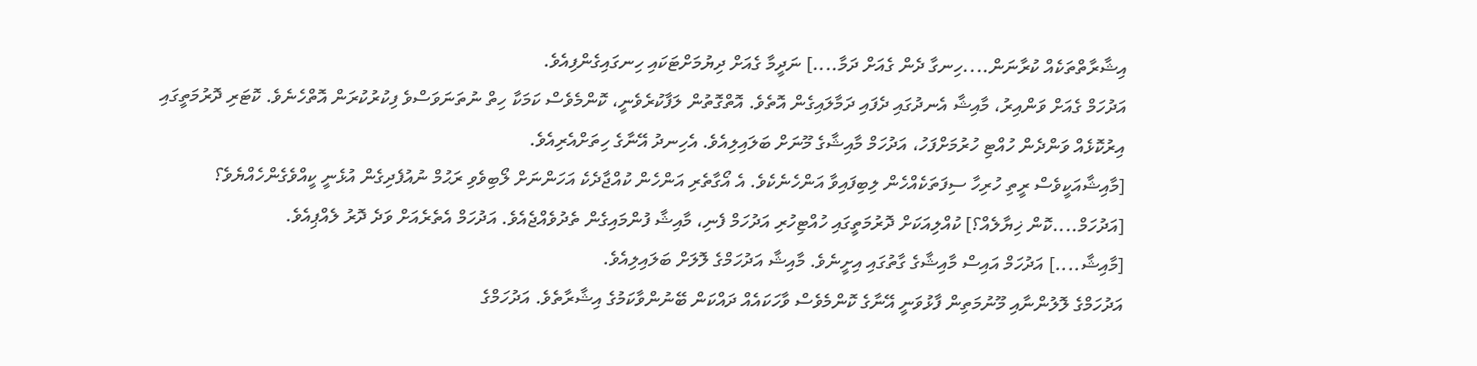އިޝާރާތްތަކެއް ކުރާނަން....ހިނގާ ދެން ގެއަށް ދަމާ....] ނަދީމާ ގެއަށް ދިޔުމަށްޓަކައި ހިނގައިގެންފިއެވެ.
އަދުހަމް ގެއަށް ވަންއިރު، މާއިޝާ އެނދުގައި ދެފައި ދަމާލައިގެން އޮތެވެ. އޮތްގޮތުން ލަފާކުރެވެނީ، ކޮންމެވެސް ކަމަކާ ހިތް ނުތަނަވަސްވެ ފިކުރުކުރަން އޮތްހެނެވެ. ކޮޓަރި ދޮރުމަތީގައި އިރުކޮޅެއް ވަންދެން ހުއްޓި ހުރުމަށްފަހު، އަދުހަމް މާއިޝާގެ މޫނަށް ބަލައިލިއެވެ. އެހިނދު އޭނާގެ ހިތަށްއެރިއެވެ.
[މާއިޝާއަކީވެސް ރީތި ހުރިހާ ސިފަތަކެއްހެން ލިބިފައިވާ އަންހެނެކެވެ. އެ އޯގާތެރި އަންހެން ކުއްޖާދެކެ އަހަންނަށް ލޯބިވެވި ރަޙުމް ނުއުފެދިގެން އުޅެނީ ކީއްވެގެންހެއްޔެވެ؟
[އަދުހަމް....ކޮން ޚިޔާލެއް؟] ކުއްލިއަކަށް ދޮރުމަތީގައި ހުއްޓިހުރި އަދުހަމް ފެނި، މާއިޝާ ފުންމައިގެން ތެދުވެއްޖެއެވެ. އަދުހަމް އެތެރެއަށް ވަދެ ދޮރު ލެއްޕިއެވެ.
[މާއިޝާ....] އަދުހަމް އައިސް މާއިޝާގެ ގާތުގައި އިށީނެވެ. މާއިޝާ އަދުހަމްގެ ލޮލަށް ބަލައިލިއެވެ.
އަދުހަމްގެ ލޮލުންނާއި މޫނުމަތިން ފާޅުވަނީ އޭނާގެ ކޮންމެވެސް ވާހަކައެއް ދައްކަން ބޭނުންވާކަމުގެ އިޝާރާތެވެ. އަދުހަމްގެ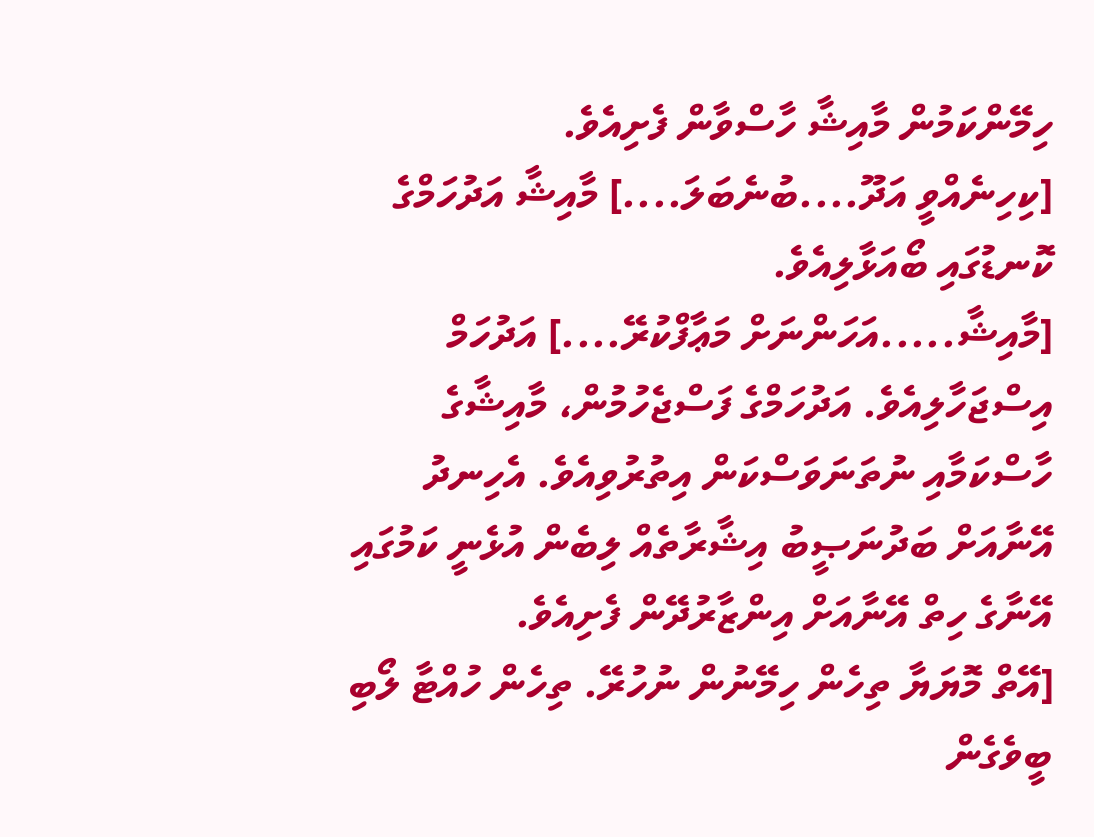ހިމޭންކަމުން މާއިޝާ ހާސްވާން ފެށިއެވެ.
[ކިހިނެއްވީ އަދޫ....ބުނެބަލަ....] މާއިޝާ އަދުހަމްގެ ކޮނޑުގައި ބޯއަޅާލިއެވެ.
[މާއިޝާ.....އަހަންނަށް މަޢާފްކުރޭ....] އަދުހަމް އިސްޖަހާލިއެވެ. އަދުހަމްގެ ފަސްޖެހުމުން، މާއިޝާގެ ހާސްކަމާއި ނުތަނަވަސްކަން އިތުރުވިއެވެ. އެހިނދު އޭނާއަށް ބަދުނަޞީބު އިޝާރާތެއް ލިބެން އުޅެނީ ކަމުގައި އޭނާގެ ހިތް އޭނާއަށް އިންޒާރުދޭން ފެށިއެވެ.
[އޭތް މޮޔަޔާ ތިހެން ހިމޭނުން ނުހުރޭ. ތިހެން ހުއްޓާ ލޯބި ބީވެގެން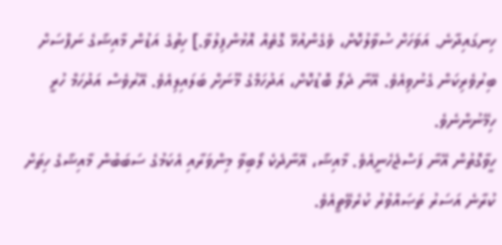ހިނގައިދާނެ. އަވަހަށް ސުވާލުކޮށް، ވެގެންއުޅޭ ގޮތެއް އޮޅުންފިލުވާ.] ހިތުގެ އަޑުން މާއިޝާގެ ނަފްސަށް ބިރުވެރިކަން ގެނުވިއެވެ. އޭނާ ދެލޯ ބޮޑުކޮށް، އަދުހަމްގެ މޫނަށް ބަލައިލިއެވެ. އޭރުވެސް އަދުހަމް ހުރީ ހިމޭނުންނެވެ.
ހީވާގޮތުން އޭނާ ފަސްޖެހެނީއެވެ. މާއިޝާ، އޭނާދެކެ ލޯބިވާ މިންވަރާއި އެކަމުގެ ސަބަބުން މާއިޝާގެ ހިތަށް ކުރާނެ އަސަރު ތަޞައްވުރު ކުރެވޭތީއެވެ.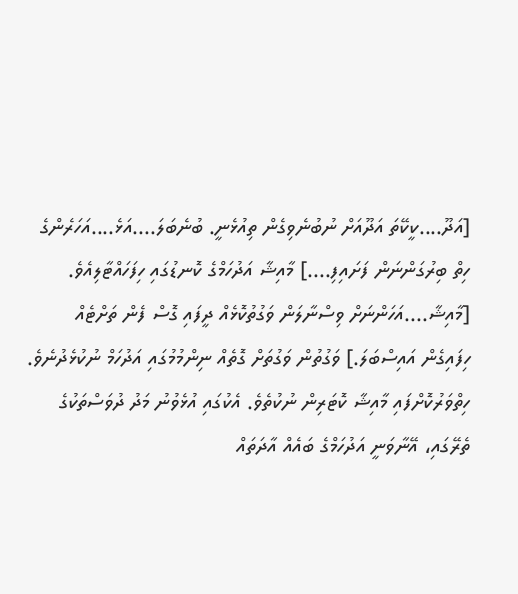[އަދޫ....ކީކޭތަ އަދޫއަށް ނުބުނެވިގެން ތިއުޅެނީ. ބުނެބަލަ....އަޅެ....އަހަރެންގެ ހިތް ބިރުގަންނަން ފަށައިފި....] މާއިޝާ އަދުހަމްގެ ކޮނޑުގައި ހިފަހައްޓާލިއެވެ.
[މާއިޝާ....އަހަންނަށް ވިސްނާލަން ވަގުތުކޮޅެއް ދީފައި ގޮސް ފެން ތަށްޓެއް ހިފައިގެން އައިސްބަލަ.] ވަގުތުން ވަގުތަށް ގޮތެއް ނިންމުމުގައި އަދުހަމް ނުކުޅެދުނެވެ.
ހިތްވަރުކޮށްފައި މާއިޝާ ކޮޓަރިން ނުކުތެވެ. އެކުގައި އުޅެވުނު މަދު ދުވަސްތަކުގެ ތެރޭގައި، އޭނާވަނީ އަދުހަމްގެ ބައެއް އާދަތައް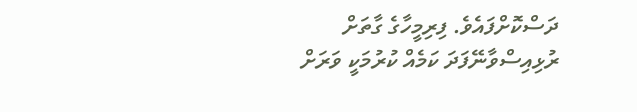ދަސްކޮށްފައެވެ. ފިރިމީހާގެ ގާތަށް ރުޅިއިސްވާނޭފަދަ ކަމެއް ކުރުމަކީ ވަރަށް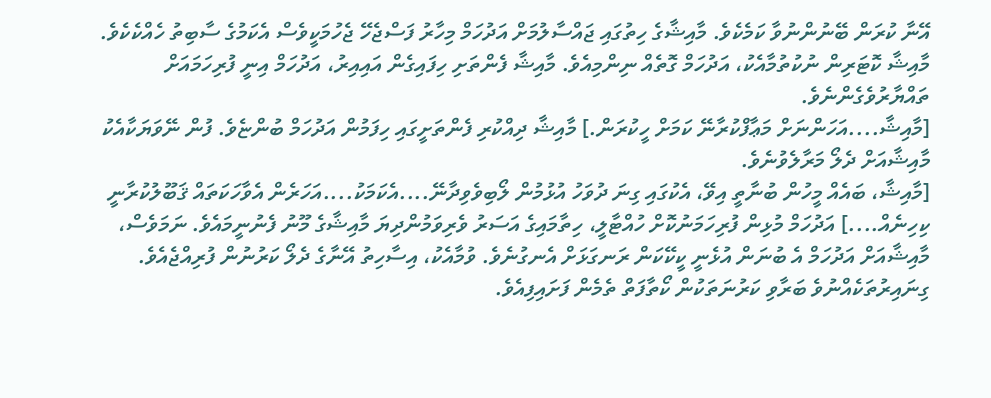އޭނާ ކުރަން ބޭނުންނުވާ ކަމެކެވެ. މާއިޝާގެ ހިތުގައި ޖައްސާލުމަށް އަދުހަމް މިހާރު ފަސްޖެހޭ ޖެހުމަކީވެސް އެކަމުގެ ސާބިތު ހެއްކެކެވެ.
މާއިޝާ ކޮޓަރިން ނުކުތުމާއެކު، އަދުހަމް ގޮތެއް ނިންމިއެވެ. މާއިޝާ ފެންތަށި ހިފައިގެން އައިއިރު، އަދުހަމް އިނީ ފުރިހަމައަށް ތައްޔާރުވެގެންނެވެ.
[މާއިޝާ....އަހަންނަށް މަޢާފްކުރާނޭ ކަމަށް ހީކުރަން.] މާއިޝާ ދިއްކުރި ފެންތަށީގައި ހިފަމުން އަދުހަމް ބުންޏެވެ. ފުން ނޭވަޔަކާއެކު މާއިޝާއަށް ދެލޯ މަރާލެވުނެވެ.
[މާއިޝާ، ބައެއް މީހުން ބުނާތީ އިވޭ، އެކުގައި ގިނަ ދުވަހު އުޅުމުން ލޯބިވެވިދާނޭ....އެކަމަކު....އަހަރެން އެވާހަކަތައް ޤަބޫލުކުރާނީ ކިހިނެއް....] އަދުހަމް މުޅިން ފުރިހަމަނުކޮށް ހުއްޓާލީ، ހިތާމައިގެ އަސަރު ވެރިވަމުންދިޔަ މާއިޝާގެ މޫނު ފެނުނީމައެވެ. ނަމަވެސް، މާއިޝާއަށް އަދުހަމް އެ ބުނަން އުޅެނީ ކީކޭކަން ރަނގަޅަށް އެނގުނެވެ. ވުމާއެކު، އިސާހިތު އޭނާގެ ދެލޯ ކަރުނުން ފުރިއްޖެއެވެ. ގިނައިރުތަކެއްނުވެ ބަރާވި ކަރުނަތަކުން ކޯތާފަތް ތެމެން ފަށައިފިއެވެ.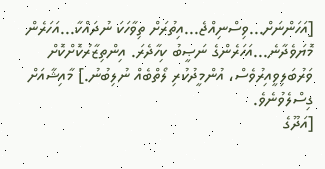[އަހަންނަށް...ވިސްނިއްޖެ...އިތުރަށް ތިވާހަކަ ނުދައްކާ...އަހަރެން މޮޔަވެދާނެ...އަހަރެންގެ ނަޞީބު ކިހާދެރަ. އިންތިޒާރުކޮށްކޮށް ވަރުބަލިވީއިރުވެސް، އުންމީދުކުރި ލޯތްބެއް ނުލިބުނު.] މާއިޝާއަށް ގިސްލެވުނެވެ.
[އަދޫގެ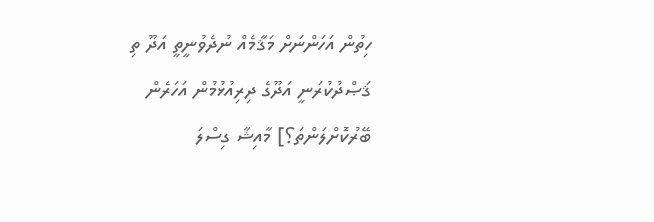ހިތުން އަހަންނަށް މަޤާމެއް ނުދެވުނީތީ އަދޫ ތި ޤަޞްދުކުރަނީ އަދޫގެ ދިރިއުޅުމުން އަހަރެން ބޭރުކޮށްލަންތަ؟] މާއިޝާ ގިސްލަ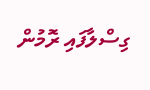ގިސްލާފައި ރޮމުން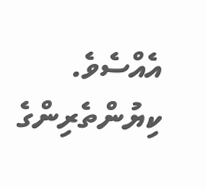އެއްސެވެ.
ކިޔުންތެރިންގެ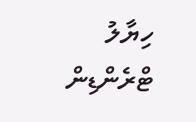ހިޔާލު
ޓްރެންޑިން